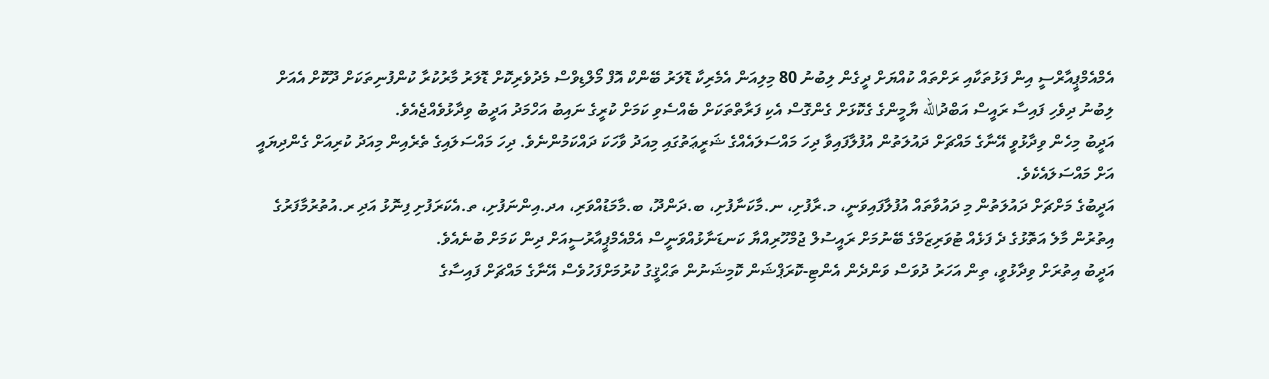އެމްއެމްޕީއާރްސީ އިން ފަޅުތަކާއި ރަށްތައް ކުއްޔަށް ދީގެން ލިބުނު 80 މިލިއަން އެމެރިކާ ޑޮލަރު ބޭންކް އޮފް މޯލްޑިވްސް މެދުވެރިކޮށް ޑޮލަރު މާރުކުރާ ކުންފުނިތަކަށް ދޫކޮށް އެއަށް ލިބުނު ދިވެހި ފައިސާ ރައީސް އަބްދުالله ޔާމީންގެ ގެކޮޅަށް ގެންގޮސް އެކި ފަރާތްތަކަށް ބެއްސެވި ކަމަށް ކުރީގެ ނައިބު އަހްމަދު އަދީބު ވިދާޅުވެއްޖެއެވެ.
އަދީބު މިހެން ވިދާޅުވީ އޭނާގެ މައްޗަށް ދައުލަތުން އުފުލާފައިވާ ދިހަ މައްސަލައެއްގެ ޝަރީޢަތުގައި މިއަދު ވާހަކަ ދައްކަމުންނެވެ. ދިހަ މައްސަލައިގެ ތެރެއިން މިއަދު ކުރިއަށް ގެންދިޔައީ އަށް މައްސަލައެކެވެ.
އަދީބުގެ މަށްޗަށް ދައުލަތުން މި ދައުވާތައް އުފުލާފައިވަނީ، މ.ރާފުށި، ނ.މާކަނާފުށި، ބ.ދަންދޫ، ބ.މާމަޑުއްވަރި، އދ.އިންނަފުށި، ތ.އެކަރަފުށި ފިނޮޅު އަދި ރ.އުތުރުމާފަރުގެ އިތުރުން މާލެ އަތޮޅުގެ ދެ ފަޅެއް ޓުވަރިޒަމްގެ ބޭނުމަށް ރައީސުލް ޖުމްހޫރިއްޔާ ކަނޑަނާޅުއްވަނީސް އެމްއެމްޕީއާރުސީއަށް ދިން ކަމަށް ބުނެއެވެ.
އަދީބު އިތުރަށް ވިދާޅުވީ، ތިން އަހަރު ދުވަސް ވަންދެން އެންޓި-ކޮރަޕްޝަން ކޮމިޝަނުން ތަޙްޤީގު ކުރުމަށްފަހުވެސް އޭނާގެ މައްޗަށް ފައިސާގެ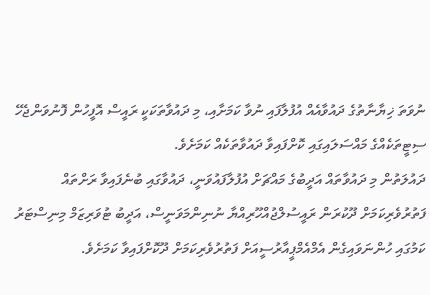ނުވަތަ ޚިޔާނާތުގެ ދައުވާއެއް އުފުލާފައި ނުވާ ކަމަށާއި، މި ދައުވާތަކަކީ ރައީސް އޮފީހުން ފޮނުވަންޖެހޭ ސިޓީތަކެއްގެ މައްސަލައިގައި ކޮށްފައިވާ ދައުވާތަކެއް ކަމަށެވެ.
ދައުލަތުން މި ދައުވާތައް އަދީބުގެ މައްޗަށް އުފުލާފައުވަނީ، ދައުވާގައި ބުނެފައިވާ ރަށްތައް ފަތުރުވެރިކަމަށް ދޫކުރަން ރައީސުލްޖުއްހޫރިއްޔާ ނުނިންމަވަނީސް، އަދީބު ޓުވަރިޒަމް މިނިސްޓަރު ކަމުގައި ހުންނަވައިގެން އެމްއެމްޕީއާރުސީއަށް ފަތުރުވެރިކަމަށް ދޫކޮށްފައިވާ ކަމަށެވެ.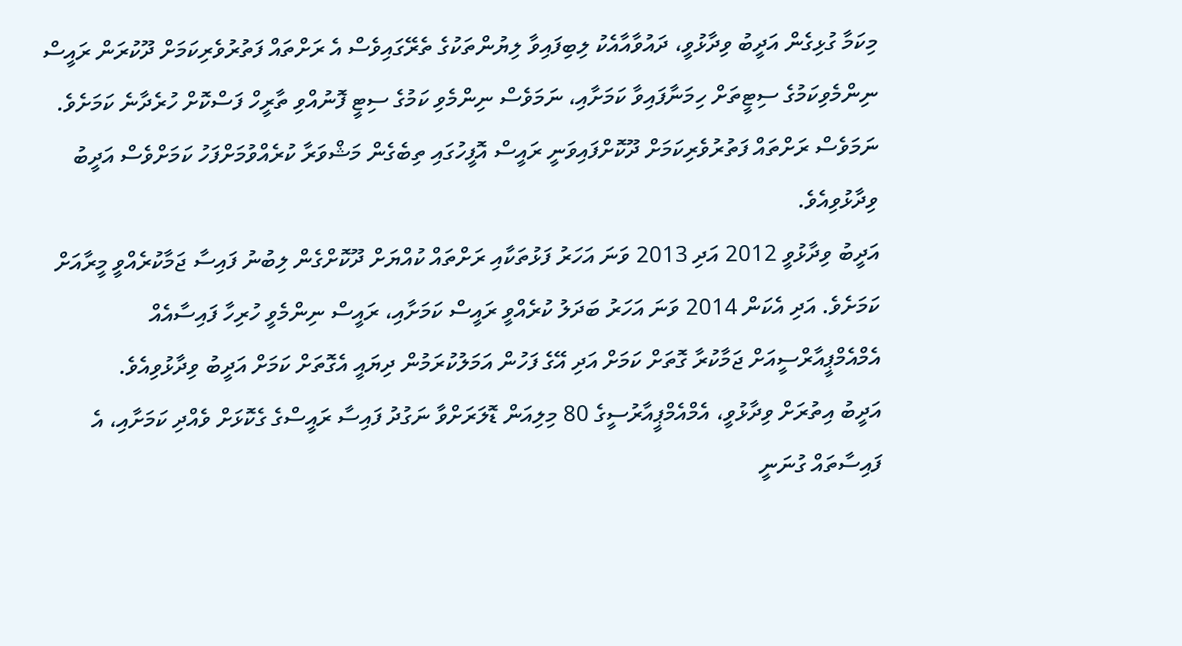މިކަމާ ގުޅިގެން އަދީބު ވިދާޅުވީ، ދައުވާއާއެކު ލިބިފައިވާ ލިޔުންތަކުގެ ތެރޭގައިވެސް އެ ރަށްތައް ފަތުރުވެރިކަމަށް ދޫކުރަން ރައީސް ނިންމެވިކަމުގެ ސިޓީތަށް ހިމަނާފައިވާ ކަމަށާއި، ނަމަވެސް ނިންމެވި ކަމުގެ ސިޓީ ފޮނުއްވި ތާރީހް ފަސްކޮށް ހުރެދާނެ ކަމަށެވެ. ނަމަވެސް ރަށްތައް ފަތުރުވެރިކަމަށް ދޫކޮށްފައިވަނީ ރައީސް އޮފީހުގައި ތިބެގެން މަޝްވަރާ ކުރެއްވުމަށްފަހު ކަމަށްވެސް އަދީބު ވިދާޅުވިއެވެ.
އަދީބު ވިދާޅުވީ 2012 އަދި 2013 ވަނަ އަހަރު ފަޅުތަކާއި ރަށްތައް ކުއްޔަށް ދޫކޮށްގެން ލިބުނު ފައިސާ ޖަމާކުރެއްވީ މީރާއަށް ކަމަށެވެ. އަދި އެކަން 2014 ވަނަ އަހަރު ބަދަލު ކުރެއްވީ ރައީސް ކަމަށާއި، ރައީސް ނިންމެވީ ހުރިހާ ފައިސާއެއް އެމްއެމްޕީއާރްސީއަށް ޖަމާކުރާ ގޮތަށް ކަމަށް އަދި އޭގެ ފަހުން އަމަލުކުރަމުން ދިޔައީ އެގޮތަށް ކަމަށް އަދީބު ވިދާޅުވިއެވެ.
އަދީބު އިތުރަށް ވިދާޅުވީ، އެމްއެމްޕީއާރުސީގެ 80 މިލިއަން ޑޮލަރަށްވާ ނަގުދު ފައިސާ ރައީސްގެ ގެކޮޅަށް ވެއްދި ކަމަށާއި، އެ ފައިސާތައް ގުނަނީ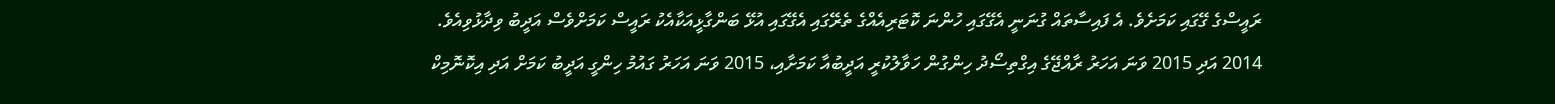ރައީސްގެ ގޭގައި ކަމަށެވެ. އެ ފައިސާތައް ގުނަނީ އެގޭގައި ހުންނަ ކޮޓަރިއެއްގެ ތެރޭގައި އެގޭގައި އުޅޭ ބަންގާޅީއަކާއެކު ރައީސް ކަމަށްވެސް އަދީބު ވިދާޅުވިއެވެ.
2014 އަދި 2015 ވަނަ އަހަރު ރާއްޖޭގެ އިގްތިސޯދު ހިންގުން ހަވާލުކުރީ އަދީބުއާ ކަމަށާއި، 2015 ވަނަ އަހަރު ގައުމު ހިންގީ އަދީބު ކަމަށް އަދި އިކޮނޮމިކް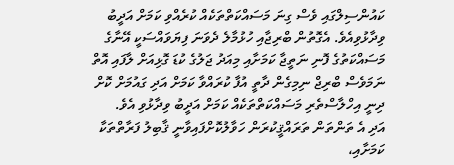ކައުންސިލްގައި ވެސް ގިނަ މަސައްކަތްތަކެއް ކުރެއްވި ކަމަށް އަދީބު ވިދާޅުވިއެވެ. އެގޮތުން ބްރިޖާއި ހުޅުމާލެ ދެވަނަ ފިޔަވައްސަކީ އޭނާގެ މަސައްކަތުގެ ފޮނި ނަތީޖާ ކަމަށާއި މިއަދު ޖަލުގެ ކުޑަ ގޮޅިއަށް ލާފައި އޮތް ނަމަވެސް ބްރިޖް ނިމިގެން ދާތީ އުފާ ކުރައްވާ ކަމަށް އަދި ގައުމަށް ކޮށް ދިނީ އިހްލާސްތެރި މަސައްކަތްތަކެއް ކަމަށް އަދީބު ވިދާޅުވި އެވެ.
އަދި އެ ތަންތަން ތަރައްޤީކުރަން ހަވާލުކޮށްފައިވާނީ ޤާބިލު ފަރާތްތަކާ ކަމަށާއި،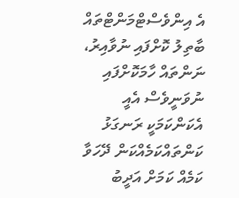އެ އިންވެސްޓްމަންޓްތައް ބާތިލު ކޮށްފައި ނުވާއިރު، ނަންތައް ހާމަކޮށްފައި ނުވަނީވެސް އެއީ އެކަންކަމަކީ ރަނގަޅު ކަންތައްކަމެއްކަން ދޭހަވާ ކަމެއް ކަމަށް އަދީބު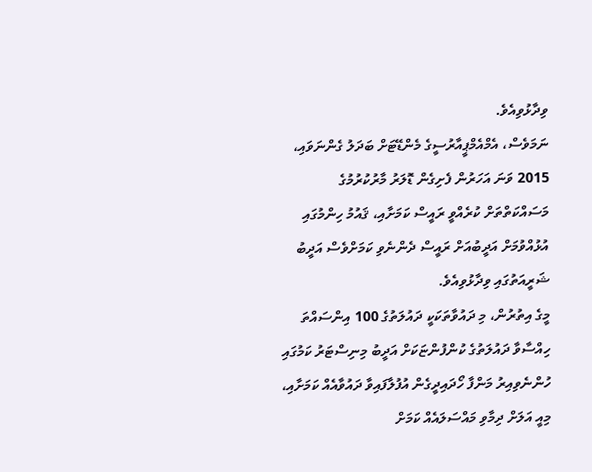ވިދާޅުވިއެވެ.
ނަމަވެސް، އެމްއެމްޕީއާރުސީގެ މެންޑޭޓަށް ބަދަލު ގެންނަވައި، 2015 ވަނަ އަހަރުން ފެށިގެން ޑޮލަރު މާރުކުރުމުގެ މަސައްކަތްތަށް ކުރެއްވީ ރައީސް ކަމަށާއި، ޤައުމު ހިންމުގައި އުޅުއްވުމަށް އަދީބުއަށް ރައީސް ދެންނެވި ކަމަށްވެސް އަދީބު ޝަރީއަތުގައި ވިދާޅުވިއެވެ.
މީގެ އިތުރުން، މި ދައުވާތަކަކީ ދައުލަތުގެ 100 އިންސައްތަ ހިއްސާވާ ދައުލަތުގެ ކުންފުންޏަކަށް އަދީބު މިނިސްޓަރު ކަމުގައި ހުންނެވިއިރު މަންފާ ހޯދައިދީގެން އުފުލާފައިވާ ދައުވާއެއް ކަމަށާއި، މިއީ އަލަށް ދިމާވި މައްސަލައެއް ކަމަށް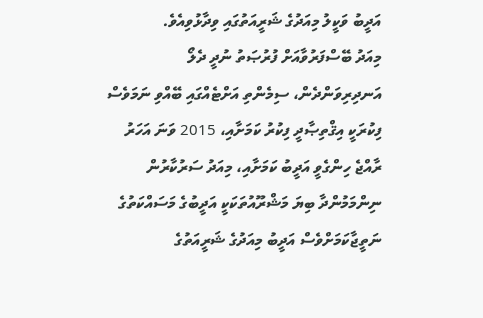އަދީބު ވަކީލު މިއަދުގެ ޝަރީއަތުގައި ވިދާޅުވިއެވެ.
މިއަދު ބޭސްފަރުވާއަށް ފުރުޞަތު ނުދީ ދެލޯ އަނދިރިވަންދެން، ސިމެންތި އަށްޓެއްގައި ބޭއްވި ނަމަވެސް ފިކުރަކީ އިޤްތިޞާދީ ފިކުރު ކަމަށާއި، 2015 ވަނަ އަހަރު ރާއްޖެ ހިންގެވީ އަދީބު ކަމަށާއި، މިއަދު ސަރުކާރުން ނިންމަމުންދާ ބިޔަ މަޝްރޫއުތަކަކީ އަދީބުގެ މަސައްކަތުގެ ނަތީޖާކަމަށްވެސް އަދީބު މިއަދުގެ ޝަރީއަތުގެ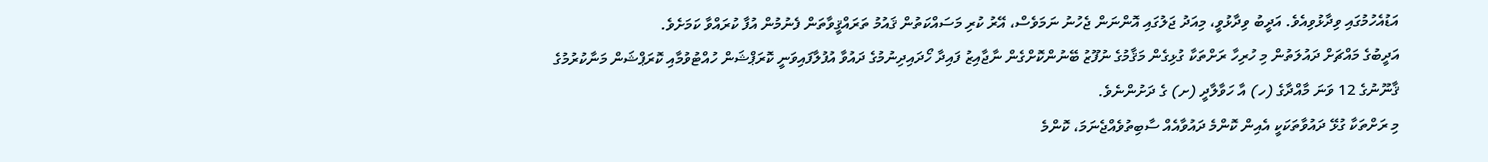އަޑުއެހުމުގައި ވިދާޅުވިއެވެ. އަދީބު ވިދާޅުވީ، މިއަދު ޖަލުގައި އޮންނަން ޖެހުނު ނަމަވެސް، އޭރު ކުރި މަސައްކަތުން ޤައުމު ތަރައްޤީވާތަން ފެނުމުން އުފާ ކުރައްވާ ކަމަށެވެ.
އަދީބުގެ މައްޗަށް ދައުލަތުން މި ހުރިހާ ރަށްތަކާ ގުޅިގެން މަޤާމުގެ ނުފޫޒު ބޭނުންކޮށްގެން ނާޖާއިޒު ފައިދާ ހޯދައިދިނުމުގެ ދައުވާ އުފުލާފައިވަނީ ކޮރަޕްޝަން ހުއްޓުވުމާއި ކޮރަޕްޝަން މަނާކުރުމުގެ ޤާނޫނުގެ 12 ވަނަ މާއްދާގެ (ހ) އާ ހަވާލާދީ (ށ) ގެ ދަށުންނެވެ.
މި ރަށްތަކާ ގުޅޭ ދައުވާތަކަކީ އެއިން ކޮންމެ ދައުވާއެއް ސާބިތުވެއްޖެނަމަ، ކޮންމެ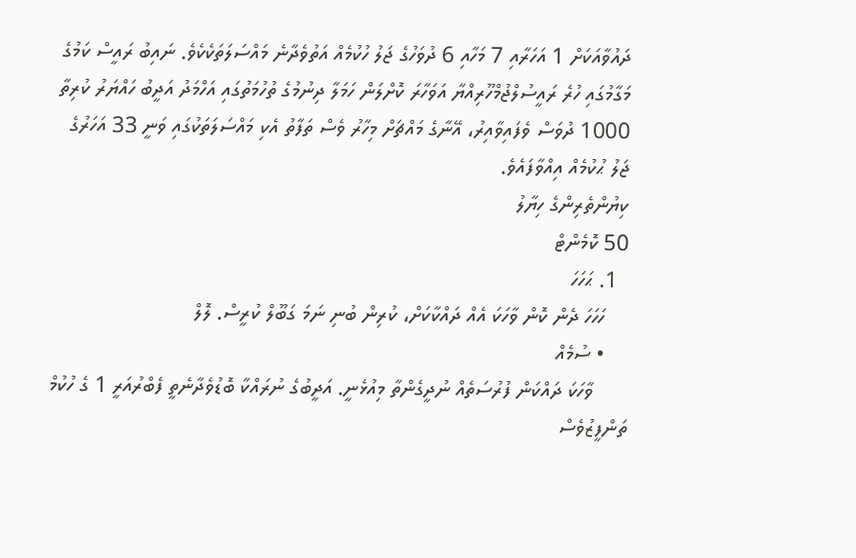ދައުވާއަކަށް 1 އަހަރާއި 7 މަހާއި 6 ދުވަހުގެ ޖަލު ހުކުމެއް އަތުވެދާނެ މައްސަލަތަކެކެވެ. ނައިބު ރައީސް ކަމުގެ މަގާމުގައި ހުރެ ރައީސުލްޖުމްހޫރިއްޔާ އަވަހާރަ ކޮށްލަން ހަމަލާ ދިނުމުގެ ތުހުމަތުގައި އަހްމަދު އަދީބު ހައްޔަރު ކުރިތާ 1000 ދުވަސް ވެފައިވާއިރު، އޭނާގެ މައްޗަށް މިހާރު ވެސް ތަފާތު އެކި މައްސަލަތަކުގައި ވަނީ 33 އަހަރުގެ ޖަލު ޙުކުމެއް އިއްވާފައެވެ.
ކިޔުންތެރިންގެ ހިޔާލު
50 ކޮމެންޓް
  1. ޙަހަހަ
    ހަހަހަ ދެން ކޮން ވާހަކަ އެއް ދައްކާކަށް، ކުރިން ބުނި ނަމަ ގަބޫލް ކުރީސް. ލޮލް
    • ސުމެއް
      ވާހަކަ ދައްކަން ފުރުސަތެއް ނުދީގެންތާ މިއުޅެނީ. އަދީބުގެ ނުރައްކާ ބޮޑުވެދާނެތީ ފެބްރުއަރީ 1 ގެ ހުކުމް ތަންފީޒުވެސް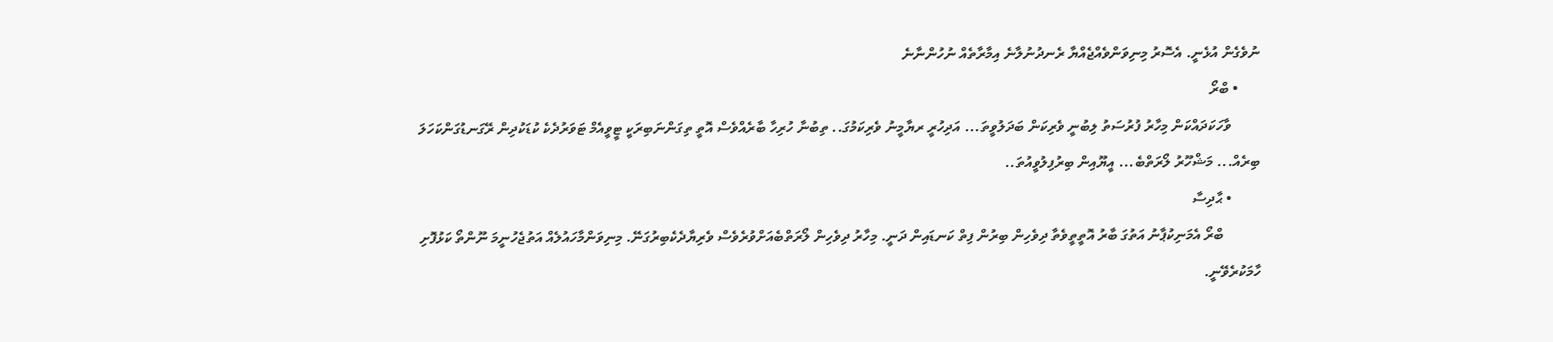ނުވެގެން އުޅެނީ. އެސޮރު މިނިވަންވެއްޖެއްޔާ ރެނދުނުލާނެ އިމާރާތެއް ނުހުންނާނެ
      • ބްރޯ
        ވާހަކަދައްކަން މިހާރު ފުރުސަތު ލިބުނީ ވެރިކަން ބަދަލުވީތަ... އަދިހުރީ ރޔާމީނު ވެރިކަމުގަ.. ތިބުނާ ހުރިހާ ބާރެއްވެސް އޮތީ ތިގަންނަބިރަކީ ޓީވީއެމް ޓަވަރުދެކެ ކުޑަކުދިން ރޭގަނޑުގަންކަހަލަ ބިރެއް... މަޝްހޫރު ލޯރަތްބެ... އީޔޫއިން ބިރުފިލުވީއުތަ..
        • ޙާދިސާ
          ބްރޯ އެމަނިކުޕާނު އަތުގަ ބާރު އޮތީތީވެތާ ދިވެހިން ބިރުން ފިތް ކަނޑައިން ދަނީ. މިހާރު ދިވެހިން ލޯރަތްބެއަށްވުރެވެސް ވެރިޔާދެކެބިރުގަނޭ. މިނިވަންމާހައުލެއް އަތުޖެހުނީމަ ނޫންތޯ ކަޅުފޮށި ހާމަކުރެވޭނީ.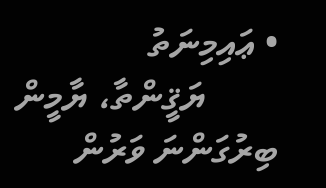• ޢައިމިނަތު
        ޔަޤީންތާ، ޔާމީން ބިރުގަންނަ ވަރުން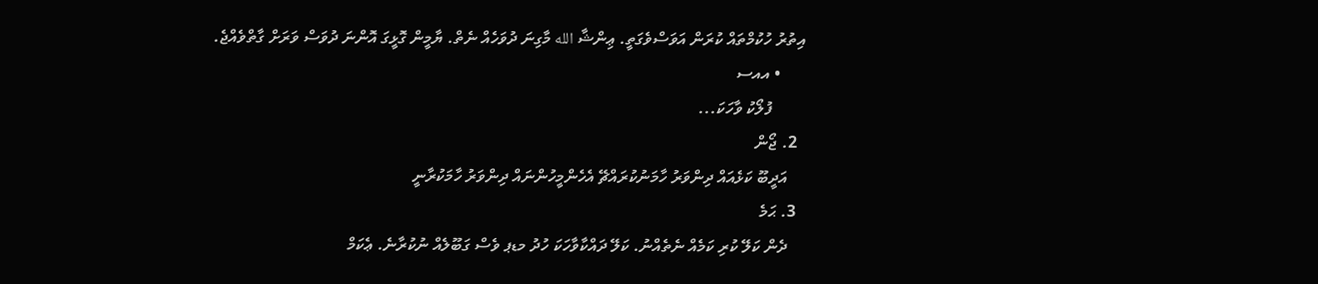އިތުރު ހުކުމްތައް ކުރަން އަވަސްވެގަތީ. ޢިންޝާ الله މާގިނަ ދުވަހެއް ނެތް. ޔާމީން ގޮޅީގަ އޮންނަ ދުވަސް ވަރަށް ގާތްވެއްޖެ.
      • އއސ
        ފުލޯކު ވާހަކަ...
  2. ޖޯން
    އަދީބޫ ކަޅެއައް ދިންވަރު ހާމަނުކުރައްޗޭ އެހެންމީހުންނައް ދިންވަރު ހާމަކުރާނީ
  3. ޙަމެ
    ދެން ކަލޭ ކުރި ކަމެއް ނެތެއްނު. ކަލޭ ދައްކާވާހަކަ ހުދު މޑޕ ވެސް ގަބޫލެއް ނުކުރާނެ. ޢެކަމް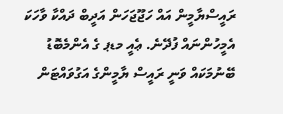ރައީސްޔާމީން އައް ހަޖޫޖަހަން އަދީބް ދައްކާ ވާހަކަ އެމީހުންނައް ފުދޭނެ. ޢެއީ މޑޕ ގެ އެންމެބޮޑު ބޭނުމަކައް ވަނީ ރައީސް ޔާމީންގެ އަގުވައްޓަން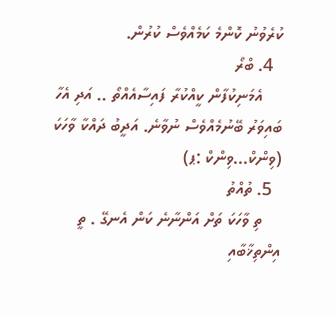ކުރެވުނު ކޮންމެ ކަމެއްވެސް ކުރުން.
  4. ބްރޯ
    އެމަނިކުފާން ކީއްކުރާ ފައިސާއެއްތޯ .. އަދި އެހާ ބައިވަރު ބޭނުމެއްވެސް ނުވާނެ. އަދީބު ދައްކާ ވާހަކަ (ވިންކް...ވިންކް :ޕ)
  5. ތުއްތު
    ތި ވާހަކަ ތަށް އަންނާނެ ކަން އެނގޭ . ތީ އިންތިޚާބާއި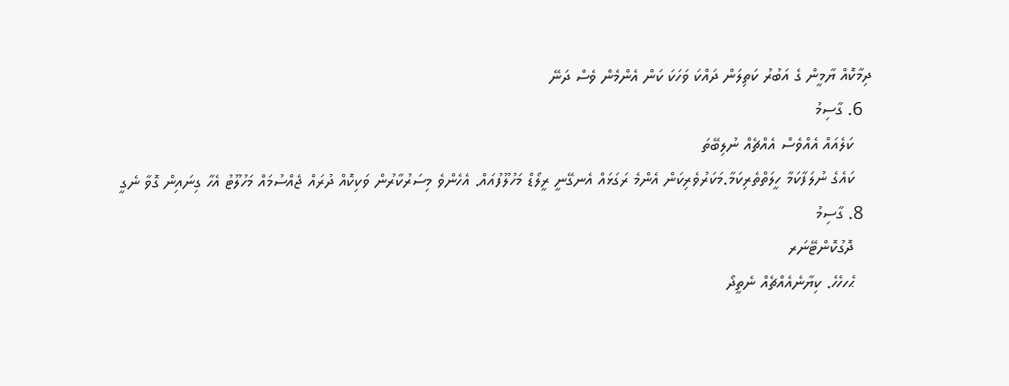ދިމާކޮއް ޔާމީން ގެ އަބުރު ކަތިލަން ދައްކަ ވަހަކަ ކަން އެންމެން ވެސް ދަނޭ
  6. ގާސިމު
    ކަލެއައް އެއްވެސް އެއްޗެއް ނުލިބޭތަ
    ކައެގެ ނުލަފާކަމާ ހީލަތްތެރިކަމާ.މަކަރުވެރިކަން އެންމެ ރަގަޅައް އެނގޭނީ ރީލޯޑް މަހުލޫފުއައް. އެހެންވެ މިސަރުކާރުން ވަކިކޮއް ދުރައް ޖެއްސުމައް މަހުލޫޓު އެހާ ގިނައިން ގޮވާ ނެގީ
  8. ގާސިމު
    ދޮގުކޮންޓޭނަރ
    ޙެހހެހެ. ކިޔާނެއެއްޗެއް ނެތީދޯ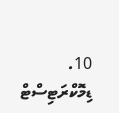10. ޑިމޮކްރަޓިސްޓް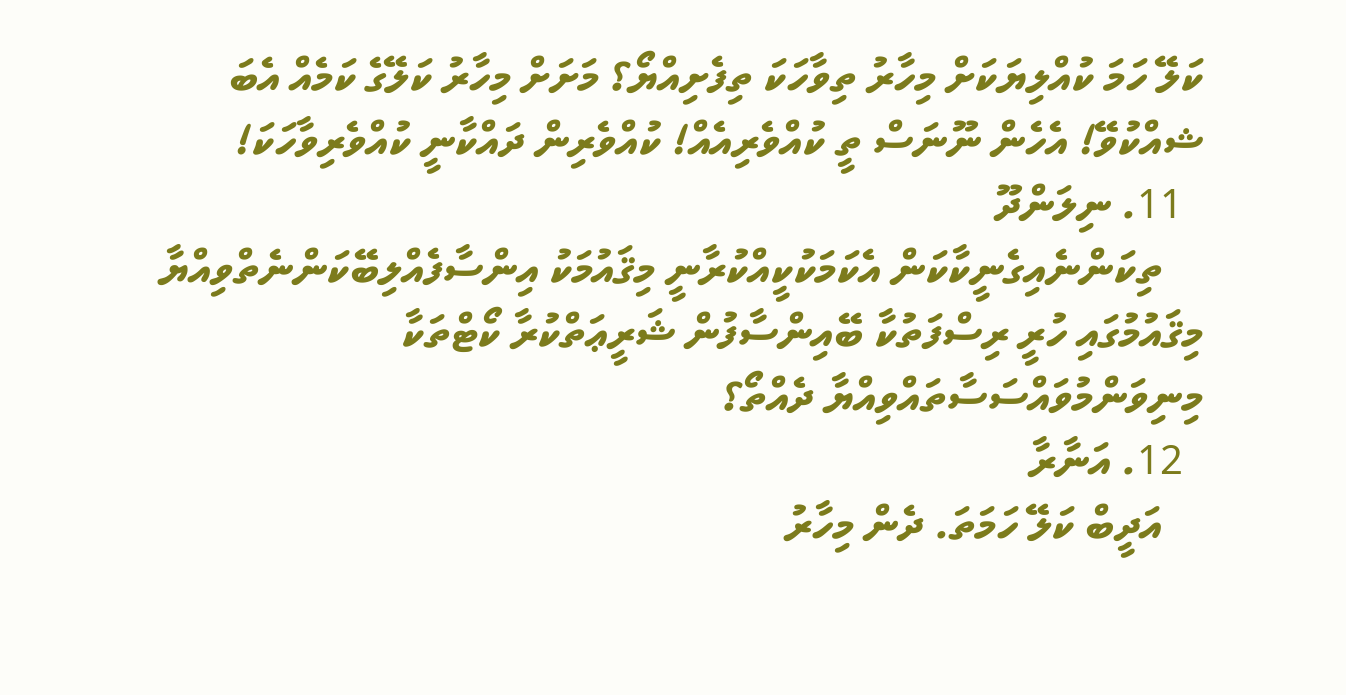ކަލޭ ހަމަ ކުއްލިޔަކަށް މިހާރު ތިވާހަކަ ތިފެށިއްޔޯ؟ މަށަށް މިހާރު ކަލޭގެ ކަމެއް އެބަ ޝއްކުވޭ! އެހެން ނޫނަސް ތީ ކުއްވެރިއެއް! ކުއްވެރިން ދައްކާނީ ކުއްވެރިވާހަކަ!
  11. ނިލަންދޫ
    ތިކަންނެއިގެނީކާކަން އެކަމަކުކީއްކުރާނީ މިޤައުމަކު އިންސާފެއްލިބޭކަންނެތްވިއްޔާ މިޤައުމުގައި ހުރީ ރިސްފަތުކާ ބޭއިންސާފުން ޝަރީޢަތްކުރާ ކޯޓްތަކާ މިނިވަންމުވައްސަސާތައްވިއްޔާ ދެއްތޯ؟
  12. އަނާރާ
    އަދީބް ކަލޭ ހަމަތަ. ދެން މިހާރު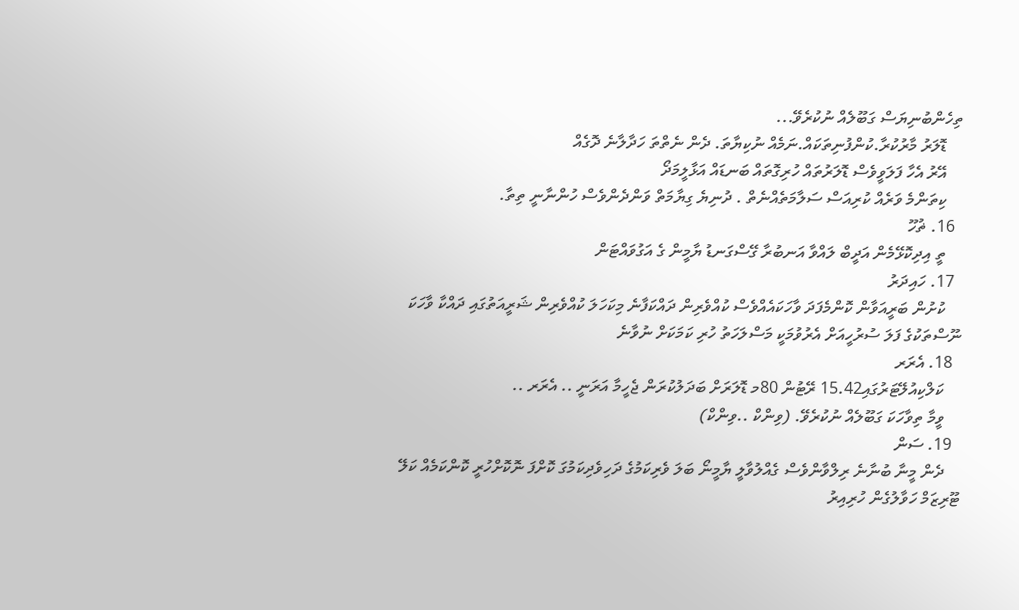ތިހެންބުނިޔަސް ގަބޫލެއް ނުކުރެވޭ...
    ޑޮލަރު މާރުކުރާ.ކުންފުނިތަކައް.ނަމެއް ނުކިޔާތަ. ދެން ނެތްތަ ހަދާލާނެ ދޮގެއް
    އޭރު އެހާ ފަލަވީވެސް ޑޮލަރުތައް ހުރިގޮތައް ބަނޑައް އަޅާލީމަދޯ
    ކިތަންމެ ވަރެއް ކުރިއަސް ސަލާމަތެއްނެތް . ދުނިޔެ ގިޔާމަތް ވަންދެންވެސް ހުންނާނީ ތިތާ.
  16. ޡުހޫ
    ތީ އިދިކޮޅޭމެން އަދީބް ލައްވާ އަނބުރާ ގޭސްގަނޑު ޔާމީން ގެ އަގުވައްޓަން
  17. ހައިދަރު
    ކުށުން ބަރީއަވާން ކޮންމެފަދަ ވާހަކައެއްވެސް ކުއްވެރިން ދައްކަފާނެ މިކަހަލަ ކުއްވެރިން ޝަރީއަތުގައި ދައްކާ ވާހަކަ ނޫސްތަކުގެ ފަލަ ސުރުހީއަށް އެރުވުމަކީ މަސްލަހަތު ހުރި ކަމަކަށް ނުވާނެ
  18. އެރަރ
    ކަލްކިއުލޭޓަރުގައި15.42 ރޭޓުން 80މ ޑޮލަރަށް ބަދަލުކުރަން ޖެހީމާ އަރަނީ .. އެރަރ ..
    ވީމާ ތިވާހަކަ ގަބޫލެއް ނުކުރެވޭ. (ވިންކް ..ވިންކް)
  19. ސަން
    ދެން މީނާ ބުނާނެ ރިލްވާންވެސް ގެއްލުވާލީ ޔާމީނޯ ބަލަ ވެރިކަމުގެ ދަހިވެދިކަމުގަ ކޮށްފަ ނޮކޮށްހުރީ ކޮންކަމެއް ކަލޭ ޓޫރިޒަމް ހަވާލުގެން ހުރިއިރު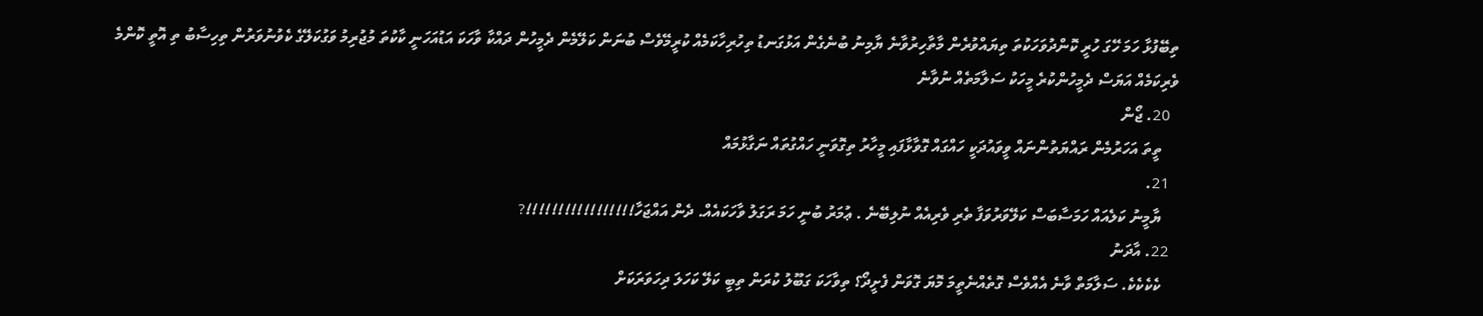ތިބޭފުޅާ ހަމަ ހޭގަ ހުރީ ކޮންދުވަހަކުތަ ތިޔައްވުރެން މާތާހިރުވާނެ ޔާމިނު ބުނެގެން އަޅުގަނޑު ތިހުރިހާކަމެއް ކުރީމޭވެސް ބުނަން ކަލޭމެން ދެމީހުން ދައްކާ ވާހަކަ އަޑުއަހަނީ ކާކުތަ މުޖުރިމު ވަގުކަލޭގެ ކެވުނުވަރުން ތިހިސާބު ތި އޮތީ ކޮންމެ ވެރިކަމެއް އަޔަސް ދެމީހުންކުރެ މީހަކު ސަލާމަތެއް ނުވާނެ
  20. ޖޯން
    ތީތަ އަހަރުމެން ރައްޔަތުންނައް ވީވައުދަކީ ހައްގައް ގޮވާޅާފައި މީހާރު ތިގޮވަނީ ހައްގުތައް ނަގާޅުމައް
  21.
    ޔާމީނު ކަލެއައް ހަމަސާބަސް ކަލޭވަރުވަފާ ތެރި ވެރިއެއް ނުލިބޭނެ . ޢުމަރު ބުނީ ހަމަ ރަގަލު ވާހަކައެއް. ދެން އައްޖަހާ!!!!!!!!!!!!!!!!!?
  22. އާދަނު
    ކެކެކެކެ. ސަލާމަތް ވާނެ އެއްވެސް ގޮތެއްނެތީމަ މޮޔަ ގޮވަން ފެށީދޯ؟ ތިވާހަކަ ގަބޫލު ކުރަން ތިބީ ކަލޭ ކަހަލަ ދިހަވަރަކަށް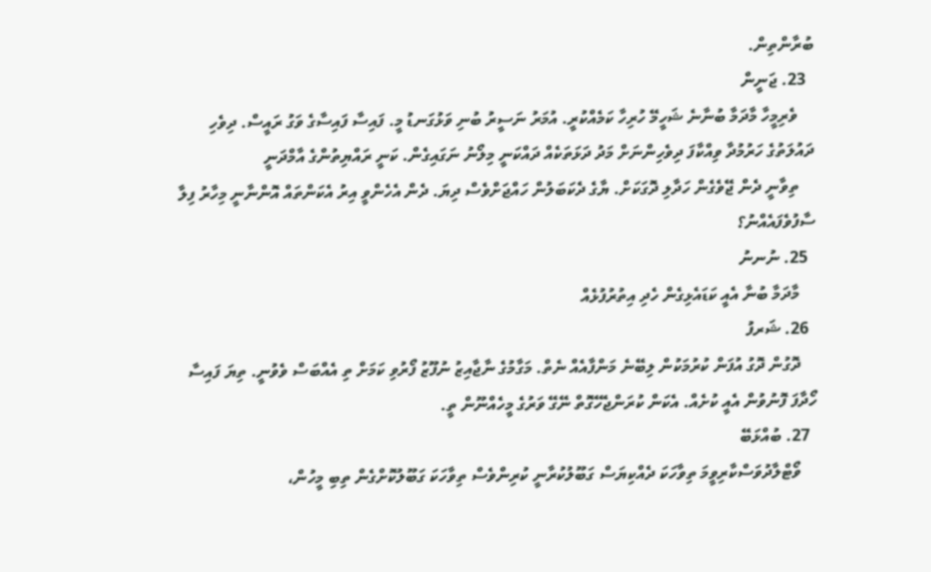ބުރާންތިން.
  23. ޖަނީން
    ވެރިމީހާ މާދަމާ ބުނާނެ ޝަހީމޭ ހުރިހާ ކަމެއްކުރީ. އުމަރު ނަސީރު ބުނި ވަޅުގަނޑު މީ. ފައިސާ ފައިސާގެ ވަގު ރައީސް. ދިވެހި ދައުލަތުގެ ހަރުމުދާ ވިއްކާފަ ދިވެހިންނަށް މަދު ދަޅަތަކެއް ދައްކަނީ މިލޯނު ނަގައިގެން. ކަނީ ރައްޔިތުންގެ އާމްދަނީ
    ތިވާނީ ދެން ޖޭވެގެން ހަދާލި ދޮގަކަށް. ޔާގެ ދެކަބަލުން ހައްޖަށްވެސް ދިޔަ. ދެން އެހެންވީ އިރު އެކަންތައް އޮންނާނީ މިހާރު ފިލާ ސާފުވެފައެއްނު؟
  25. ނުނނު
    މާދަމާ ބުނާ އެއީ ކަޑައެޅިގެން ހެދި އިތުރުފުޅެއް
  26. ޝަރފު
    ދޮގުން ދޮގު އުފަން ކުރުމަކުން ލިބޭނެ މަންފާއެއް ނެތް. މަގާމުގެ ނާޖާއިޒު ނުފޫޒު ފޯރުވި ކަމަށް ތި އެއްބަސް ވެވުނީ. ތިޔަ ފައިސާ ހޯދާފަ ފޮނުވުން އެއީ ކުށެއް. އެކަން ކުރަންޖެހޭގޮތް ނޭގޭ ވަރުގެ މީހެއްނޫން ތީ.
  27. ބުއްޅަބޭ
    ވޯޓްލާދުވަސްކާރިވީމަ ތިވާހަކަ ދެއްކިޔަސް ގަބޫލުކުރާނީ ކުރިންވެސް ތިވާހަކަ ގަބޫލުކޮށްގެން ތިބި މީހުން،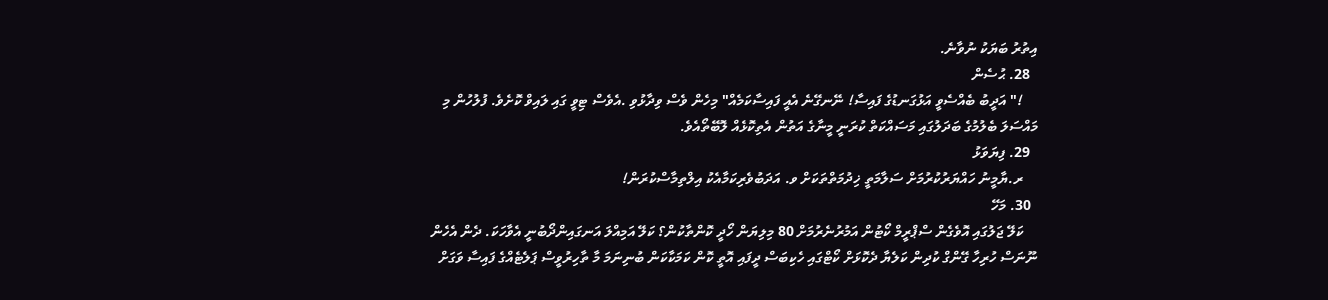އިތުރު ބަޔަކު ނުވާނެ.
  28. ޙުސެން
    !" އަދީބު ބެއްސެވީ އަޅުގަނޑުގެ ފައިސާ! ނޭނގޭނެ އެއީ ފައިސާކަމެއް" މިހެން ވެސް ވިދާޅުވި .އެވެސް ޓިވީ ގައި ލައިވް ކޮށެވެ. ފުލުހުން މި މައްސަލަ ބެލުމުގެ ބަދަލުގައި މަސައްކަތް ކުރަނީ މީނާގެ އަތުން އެތިކޮޅެއް ލޮބޭތޯއެވެ.
  29. ފިޔަވަޅު
    ރ.ޔާމީނު ހައްޔަރުކުރުމަށް ސަލާމަތީ ޚިދުމަތްތަކަށް ވ. އަދަބުވެރިކަމާއެކު އިލްތިމާސްކުރަން!
  30. މަހޭ
    ކަލޭ ޖަލުގައި އޮވެގެން ސްޕްރީމް ކޯޓުން އަމުރުނެރުމަށް 80 މިލިޔަން ހޯދީ ކޮންތާކުން؟ ކަލޭ އަމިއްލަ އަނގައިންދޯބުނީ އެވާހަކަ. ދެން އެހެން ނޫނަސް ހުރިހާ ގޭންގް ކުދިން ކަލެޔާ ދެކޮޅަށް ކޯޓްގައި ހެކިބަސް ދީފައި އޮތީ ކޮން ކަމަކާކަން ބުނިނަމަ މާ ތާހިރުވީސް ޕަލެޓެއްގެ ފައިސާ ވަގަށް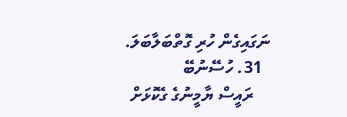ނަގައިގެން ހުރި ގޮތްބަލާބަލަ.
  31. ހުސޭނުބޭ
    ރައީސް ޔާމީނުގެ ގެކޮޅަށް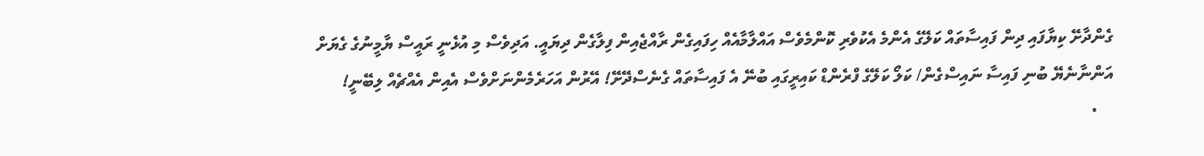ގެންދާށޭ ކިޔާފައި ދިން ފައިސާތައް ކަލޭގެ އެންމެ އެކުވެރި ކޮންމެވެސް އައްލާމާއެއް ހިފައިގެން ރާއްޖެއިން ފިލާގެން ދިޔައީ. އަދިވެސް މި އުޅެނީ ރައީސް ޔާމީނުގެ ގެޔަށް އަންނާނެޔޭ ބުނި ފައިސާ ނައިސްގެން/ ކަލޯ ކަލޭގެ ފްރެންޑް ކައިރީގައި ބުނޭ އެ ފައިސާތައް ގެނެސްދޭށޭ! އޭރުން އަހަރެމެންނަށްވެސް އެއިން އެއްޗެއް ލިބޭނީ!
    •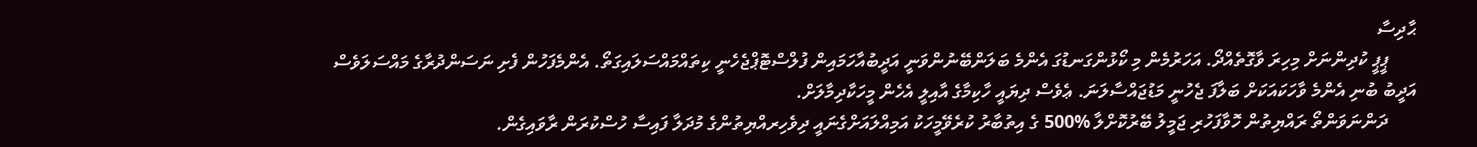ޙާދިސާ
      ޕީޕީ ކުދިންނަށް މިހިރަ ވާގޮތެއްދޯ. އަހަރުމެން މި ކޯޅުންގަނޑުގަ އެންމެ ބަލަންބޭނުންވަނީ އަދީބުއާހަމައިން ފުލްސްޓޮޕްޖެހެނީ ކިތައްމައްސަލައިގަތޯ. އެންމެފަހުން ފެށި ނަސަންދުރާގެ މައްސަލަވެސް އަދީބު ބުނި އެންމެ ވާހަކައަކަށް ބަލާފަ ޖެހުނީ މަޑުޖައްސާލަނަ. ޢެވެސް ދިޔައީ ހާކިމާގެ އާއިލީ އެހެން މީހަކާދިމާލަށް.
      ދަންނަވަންތޯ ރައްޔިތުން ހޮވާފަހުރި ޖަމީލު ބޭރުކޮށްލާ %500 ގެ އިތުބާރު ކުރެވޭމީހަކު އަމިއްލައަށްގެނައީ ދިވެހިރއްޔިތުންގެ މުދަލާ ފައިސާ ހުސްކުރަން ރާވައިގެން.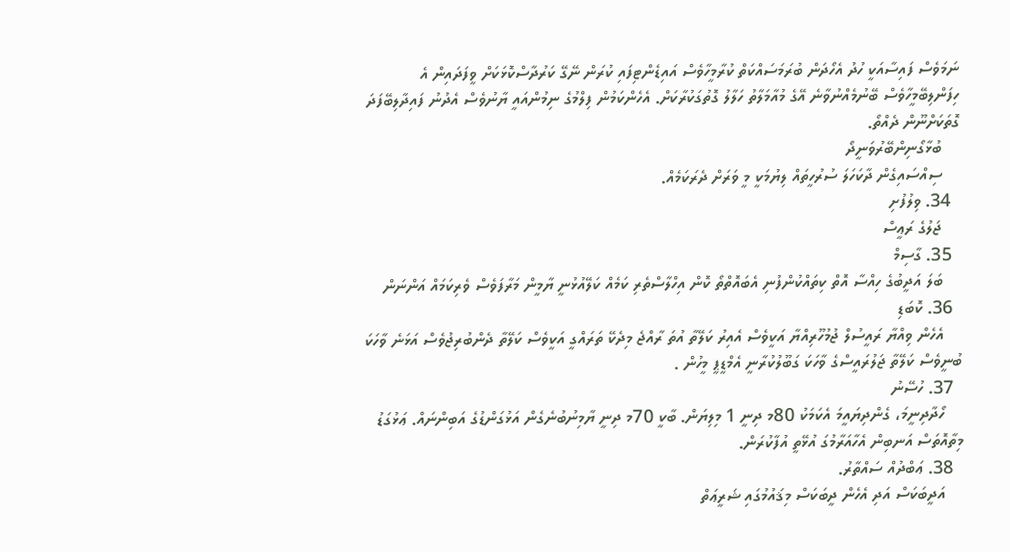ނަމަވެސް ފައިސާއަކީ ހުދު އެހޯދަން ބުރަމަސައްކަތް ކުރާމީހާވެސް އައިޑެންޓިފައި ކުރަން ނޭގޭ ކަރުދާސްކޮޅަކަށް ވީފަދައިން އެ ހިފަންލިބޭމީހާވެސް ބޭނުމެއްނުވާނެ އޭގެ މުއާމަލާތު ހަލާލު ގޮތުގަކުރާކަށް. އެހެންކަމުން ފިލްމުގެ ނިމުންއައީ ޔާނުވެސް އެދުނު ފައިދާލިބޭފަދަ ގޮތަކަށްނޫން ދެއްތޯ.
    ބުޅާގޯނިންބޭރުވަނީދޯ
    ސިއްސައިގެން ދާކަހަލަ ސުރުހީތައް ލިޔުމަކީ މީ ވަރަށް ދެރަކަމެއް.
  34. ވިލުފުށި
    ޖަލުގެ ރަޢީސް
  35. ގާސިމް
    ބަލަ އަދީބުގެ ހިއްސާ އޮތް ކިތައްކުންފުނި އެބައޮތްތޯ ކޮން އިހްލާސްތެރި ކަމެއް ކަލޭއުޅުނީ ޔާމީން މަރާފަވެސް ވެރިކަމައް އަންނަން
  36. ކޮބަޑި
    އެހެން ވިއްޔާ ރައީސުލް ޖުމުހޫރިއްޔާ އަކީވެސް އެއިރު ކަލޭތާ އުތަ ރާއްޖެ މިދެކޭ ތަރައްގީ އަކީވެސް ކަލޭތާ ދެންބުރިޖުވެސް އަޅަނެ ވާހަކަ ބުނީވެސް ކަލޭތާ ޖަލުރައީސްގެ ވާހަކަ ގަބޫލުކުރާނީ އެމްޑީޕީ މީހުން .
  37. ހުސޭނު
    ހޯދާދިނީމަ، ގެންދިޔައީމަ އެކަމަކު 80މ ދިނީ 1 މިލިޔަން. ބާކީ 70މ ދިނީ ޔާމިނުބުނެގެން އަޅުގަންޑުގެ އަބިންނައް. ޢަޅުގަޑު މިތާއޮތަސް އަނބިން އެހާއަރާމުގަ އުޅޭތީ އުފާކުރަން.
  38. ޢަބްދުއް ސައްތާރު.
    އަދީބަކަސް އަދި އެހެން ދީބަކަސް މިޤައުމުގައި ޝަރީޢަތް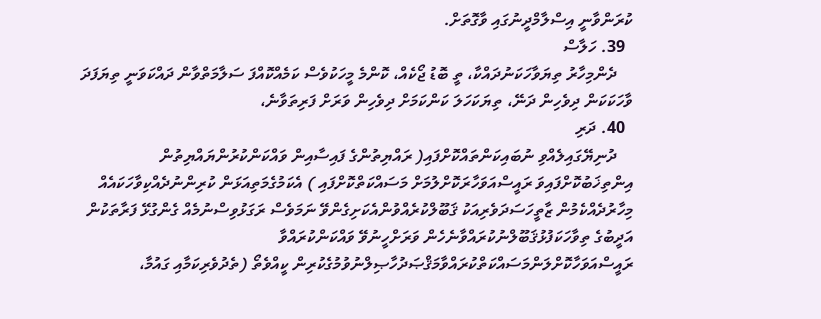ކުރަންވާނީ އިސްލާމްދީނުގައި ވާގޮތަށް.
  39. ހަލާސް
    ދެންމިހާރު ތިޔަވާހަކަނުދައްކާ، ތީ ބޮޑު ޖޯކެއް، ކޮންމެ މީހަކުވެސް ކަމެއްކޮއްފަ ސަލާމަތްވާން ދައްކަވަނީ ތިޔަފަދަ ވާހަކަކަން ދިވެހިން ދަނޭ، ތިޔަކަހަލަ ކަންކަމަށް ދިވެހިން ވަރަށް ފަރިތަވާނެ،
  40. ދަރި
    ދުނިޔޭގައިލެއްވި ނުބައިކަންތައްކޮށްފައި( ރައްޔިތުންގެ ފައިސާއިން ވައްކަންކުރުންޔައްޔިތުން އިންތިޚަބުކޮށްފައިވަ ރައީސްއަވަހާރަކޮށްލުމަށް މަސައްކަތްކޮށްފައި ) އެކަމުގެމަތިއަޅަން ކުރިންނުދެއްކިވާހަކައެއް މިހާރުދެއްކެމުން ޒާތީހަސަދަވެރިއަކު ޤަބޫލްކުރެއްވުންއެކަށިގެންވޭ ނަމަވެސް ރަގަޅުވިސްނުމެއް ގެންގުޅޭ ފަރާތަކުން އަދީބުގެ ތިވާހަކަފުޅުޤަބޫލްނުކުރައްވާނެހެން ވަރަށްހީނުވޭ ވައްކަންކުރައްވާ ރައީސްއަވަހާކޮށްލަންމަސައްކަތްކުރައްވާމަޤްޞަދުހާޞިލްނުވުމުގެކުރިން ކީއްވެތޯ (ތެދުވެރިކަމާއި ގައުމާ،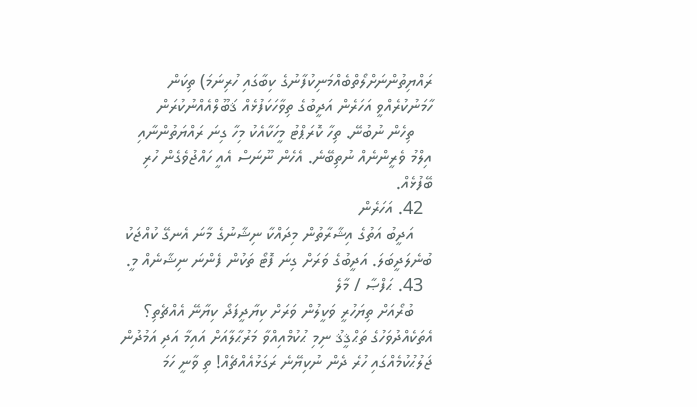ރައްޔިތުންނަށްލޯތްބެއްމަނިކުފާނުގެ ކިބާގައި ހުރިނަމަ) ތިކަން ހާމަނުކުރެއްވީ އަހަރެން އަދީބުގެ ތިވާހަކަފުޅެއް ޤަބޫލްއެއްނުކުރަން
    ތިހެން ނުބުނޭ. ތިހާ ކޮރަޕްޓު މީހަކާއެކު މިހާ ގިނަ ރައްޔަތުންނާއި އިލްމު ވެރީންނެއް ނުތިބޭނެ. އެހެން ނޫނަސް އެއީ ހައްޖުވެގެން ހުރި ބޭފުޅެއް.
  42. އަހަރެން
    އަދީބު އަތުގެ އިޝާރާތުން މިދައްކާ ނިޝާނުގެ މާނަ އެނގޭ ކުއްޖަކު ބުނެލަދީބަލަ. އަދީބުގެ ވަރަށް ގިނަ ފޮޓޯ ތަކުން ފެންނަ ނިޝާނެއް މީ.
  43. ޙަފްޞާ / މާލެ
    ބުރޯއަށް ތިޔަހުރީ ވަކީލުން ވަރަށް ކިޔާދީފަދޯ ކިޔާނޭ އެއްޗެތި؟ އެތަކެއްދުވަހުގެ ތަޙްޤީޤު ނިމި ޙުކުމްއިއްވާ މަރުޙާލާއަށް އައިމާ އަދި އަމުދުން ޖަލުޙުކުމެއްގައި ހުރެ ދެން ނުކިޔޭނެ ރަގަޅުއެއްޗެއް! ތި ވާނީ ހަމަ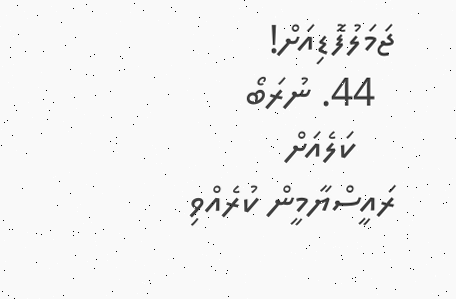ޖަމަލުފޮޑިއަށް!
  44. ނުރަބޯ
    ކަލެއަށް ރައީސްޔާމީން ކުރެއްވި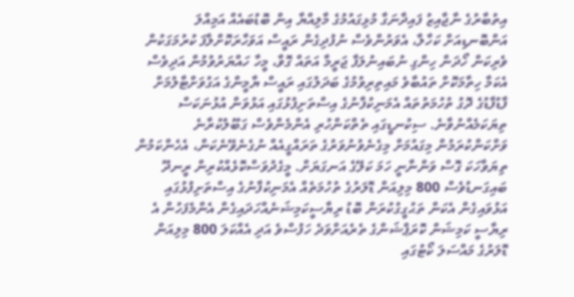އިތުބާރުގެ ނާޖާއިޒު ފައިދާނަގާ މުޅިގައުމުގެ މާލިއްޔާ އިން ބޮޑުބައެއް އަމިއްލަ އަންބޮނޑިއަށް ކަހާލާ، އެވަރުންވެސް ނުފުދިގެން ރައީސް އަވަހާރަކޮށްލާފަ ކުރުމަގަކުން ވެރިކަން ހޯދަން ހިންގި ނުބައިނުލަފާ ޖަރީމާ އަތައް ގޮވާ، މީހާ ހައްޔަރުވުމުން އަދިވެސް އެކަމާ ހިތާމަކޮށް ތައުބާވެ މައިތިރިވުމުގެ ބަދަލުގައި ރައީސް ޔާމީންގެ އަގުވަށްޓާލުމަށް ފާޑުފާޑުގެ ދޮގު ތުހުމަތުތައް އެމަނިކުފާނުގެ އިސްތަށިފުޅުގައި އަޅުވަން އުޅުނަކަސް ތިޔަކަމެއްނުވާނެ. ސިކުނޑީގައި ތެތްކަންހުރި އެންމެންވެސް ގަބޫލުކުރާނެ ވަށްކަންކުރަމުން މިގައުމަށް މިގެނެވުނުވަރުގެ ތަރައްގީއެއް ނުގެނެވޭނެކަން، އެހެންކަމުން ތިޔަވާހަކަ ގޮސް ވަންނާނީ ހަމަ ކަލޭގެ އަނގަޔަށް. މީގެދުވަސްކޮޅެއްކުރިން ރީނދޫ ބައިގަނޑުވެސް 800 މިލިއަން ޑޮލަރުގެ ތުހުމަތެއް އެމަނިކުފާނުގެ އިސްތަށިފުޅުގައި އަޅުވައިގެން އެކަން ތަޙުގީގުކުރަން ބޮޑު ރިޔާސީކަމިޝަނެއްހަދައިގެން އެންމެފަހުން އެ ރިޔާސީ ކަމިޝަން ކޮރަޕްޝަންގެ ތެރެއަށްވަދެ ހަފުސްވެ އަދި އެއްކަލަ 800 މިލިއަން ޑޮލަރުގެ މައްސަލަ ކޯޓުގައި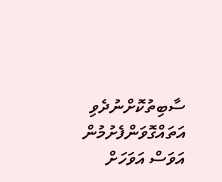ސާބިތުކޮށްނުދެވި އަތައްގޮވަންފެށުމުން އަވަސް އަވަހަށް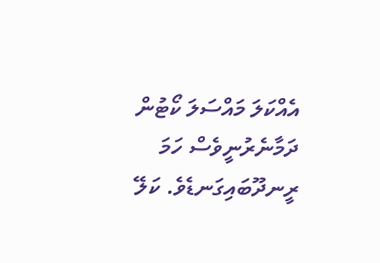އެއްކަލަ މައްސަލަ ކޯޓުން ދަމާނެރުނީވެސް ހަމަ ރީނދޫބައިގަނޑެވެ. ކަލޭ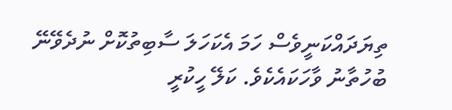ތިޔަދައްކަނީވެސް ހަމަ އެކަހަލަ ސާބިތުކޮށް ނުދެވޭނޭ ބުހުތާނު ވާހަކައެކެވެ. ކަލޭ ހީކުރީ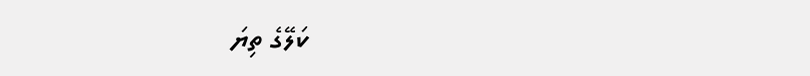ކަލޭގެ ތިޔަ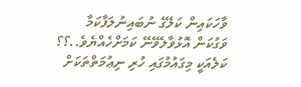ވާހަކައިން ކަލޭގެ ނުބައިނުލަފާކަމާ ވަގުކަން އޮޅުވާލެވޭނޭ ކަމަށްހެއްޔެވެ..؟؟ ކަލެއަކީ މިގައުމުގައި ހުރި ނިޢުމަތްތަކަށް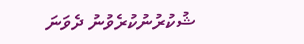ޝުކުރުނުކުރެވުނު ދެވަނަ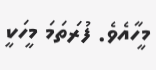މީހާއެވެ. ފުރަތަމަ މީހަކީ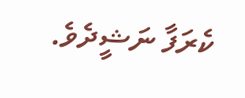ކެރަފާ ނަޝީދެވެ.